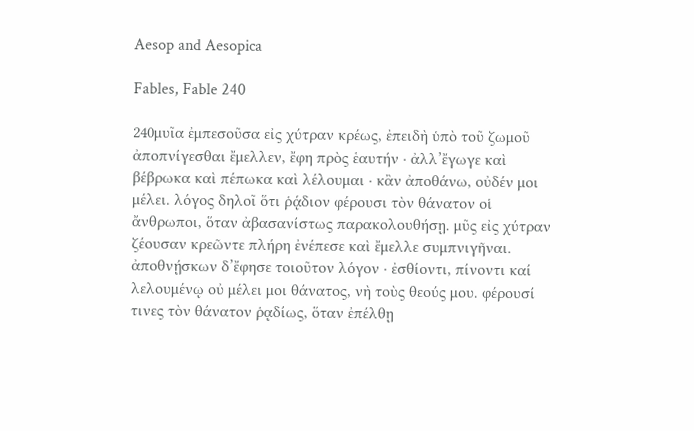Aesop and Aesopica

Fables, Fable 240

240μυῖα ἐμπεσοῦσα εἰς χύτραν κρέως, ἐπειδὴ ὑπὸ τοῦ ζωμοῦ ἀποπνίγεσθαι ἔμελλεν, ἔφη πρὸς ἑαυτήν · ἀλλ’ἔγωγε καὶ βέβρωκα καὶ πέπωκα καὶ λέλουμαι · κἂν ἀποθάνω, οὐδέν μοι μέλει. λόγος δηλοῖ ὅτι ῥᾴδιον φέρουσι τὸν θάνατον οἱ ἄνθρωποι, ὅταν ἀβασανίστως παρακολουθήσῃ. μῦς εἰς χύτραν ζέουσαν κρεῶντε πλήρη ἐνέπεσε καὶ ἔμελλε συμπνιγῆναι. ἀποθνῄσκων δ’ἔφησε τοιοῦτον λόγον · ἐσθίοντι, πίνοντι καί λελουμένῳ οὐ μέλει μοι θάνατος, νὴ τοὺς θεούς μου. φέρουσί τινες τὸν θάνατον ῥᾳδίως, ὅταν ἐπέλθῃ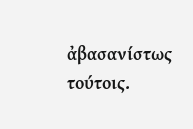ἀβασανίστως τούτοις.